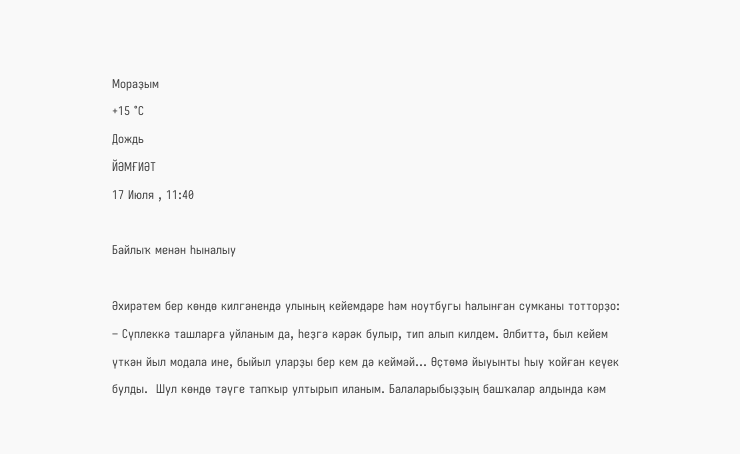Мораҙым
+15 °С
Дождь
ЙӘМҒИӘТ
17 Июля , 11:40

Байлыҡ менән һыналыу

Әхирәтем бер көндө килгәнендә улының кейемдәре һәм ноутбугы һалынған сумканы тотторҙо: – Сүплеккә ташларға уйланым да, һеҙгә кәрәк булыр, тип алып килдем. Әлбиттә, был кейем үткән йыл модала ине, быйыл уларҙы бер кем дә кеймәй... Өҫтөмә йыуынты һыу ҡойған кеүек булды.  Шул көндө тәүге тапҡыр ултырып иланым. Балаларыбыҙҙың башҡалар алдында кәм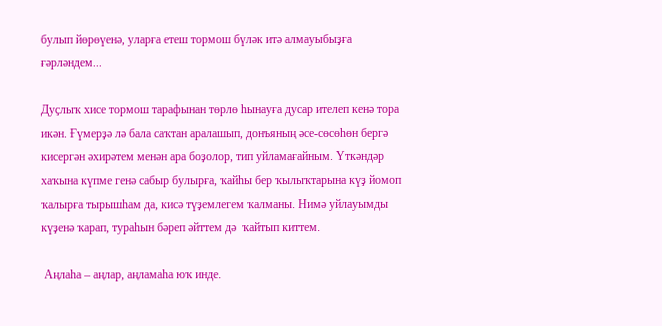булып йөрөүенә, уларға етеш тормош бүләк итә алмауыбыҙға ғәрләндем...

Дуҫлыҡ хисе тормош тарафынан төрлө һынауға дусар ителеп кенә тора икән. Ғүмерҙә лә бала саҡтан аралашып, донъяның әсе-сөсөһөн бергә кисергән әхирәтем менән ара боҙолор, тип уйламағайным. Үткәндәр хаҡына күпме генә сабыр булырға, ҡайһы бер ҡылыҡтарына күҙ йомоп ҡалырға тырышһам да, кисә түҙемлегем ҡалманы. Нимә уйлауымды күҙенә ҡарап, тураһын бәреп әйттем дә  ҡайтып киттем.

 Аңлаһа – аңлар, аңламаһа юҡ инде.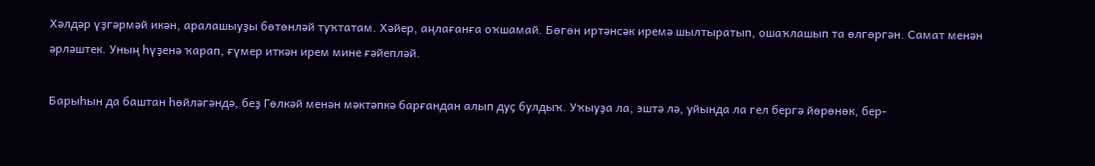Хәлдәр үҙгәрмәй икән, аралашыуҙы бөтөнләй туҡтатам. Хәйер, аңлағанға оҡшамай. Бөгөн иртәнсәк иремә шылтыратып, ошаҡлашып та өлгөргән. Самат менән әрләштек. Уның һүҙенә ҡарап, ғүмер иткән ирем мине ғәйепләй.

Барыһын да баштан һөйләгәндә, беҙ Гөлкәй менән мәктәпкә барғандан алып дуҫ булдыҡ. Уҡыуҙа ла, эштә лә, уйында ла гел бергә йөрөнөк, бер-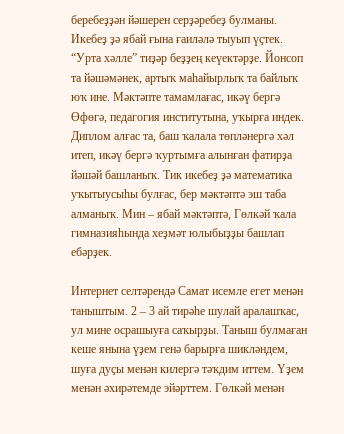беребеҙҙән йәшерен серҙәребеҙ булманы. Икебеҙ ҙә ябай ғына ғаиләлә тыуып үҫтек. “Урта хәлле” тиҙәр беҙҙең кеүектәрҙе. Йонсоп та йәшәмәнек, артыҡ маһайырлыҡ та байлыҡ юҡ ине. Мәктәпте тамамлағас, икәү бергә Өфөгә, педагогия институтына, уҡырға индек. Диплом алғас та, баш ҡалала төпләнергә хәл итеп, икәү бергә ҡуртымға алынған фатирҙа йәшәй башланыҡ. Тик икебеҙ ҙә математика уҡытыусыһы булғас, бер мәктәптә эш таба алманыҡ. Мин – ябай мәктәптә, Гөлкәй ҡала гимназияһында хеҙмәт юлыбыҙҙы башлап ебәрҙек.

Интернет селтәрендә Самат исемле егет менән таныштым. 2 – 3 ай тирәһе шулай аралашҡас, ул мине осрашыуға саҡырҙы. Таныш булмаған кеше янына үҙем генә барырға шикләндем, шуға дуҫы менән килергә тәҡдим иттем. Үҙем менән әхирәтемде эйәрттем. Гөлкәй менән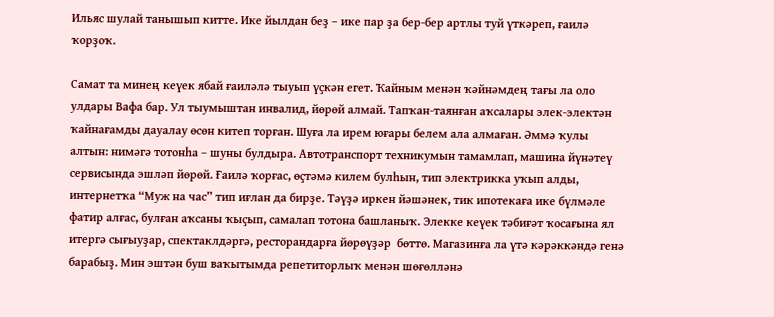Ильяс шулай танышып китте. Ике йылдан беҙ – ике пар ҙа бер-бер артлы туй үткәреп, ғаилә ҡорҙоҡ.

Самат та минең кеүек ябай ғаиләлә тыуып үҫкән егет. Ҡайным менән ҡәйнәмдең тағы ла оло улдары Вафа бар. Ул тыумыштан инвалид, йөрөй алмай. Тапҡан-таянған аҡсалары элек-электән ҡайнағамды дауалау өсөн китеп торған. Шуға ла ирем юғары белем ала алмаған. Әммә ҡулы алтын: нимәгә тотонһа – шуны булдыра. Автотранспорт техникумын тамамлап, машина йүнәтеү сервисында эшләп йөрөй. Ғаилә ҡорғас, өҫтәмә килем булһын, тип электрикка уҡып алды, интернетҡа “Муж на час” тип иғлан да бирҙе. Тәүҙә иркен йәшәнек, тик ипотекаға ике бүлмәле фатир алғас, булған аҡсаны ҡыҫып, самалап тотона башланыҡ. Элекке кеүек тәбиғәт ҡосағына ял итергә сығыуҙар, спектаклдәргә, ресторандарға йөрөүҙәр  бөттө. Магазинға ла үтә кәрәккәндә генә барабыҙ. Мин эштән буш ваҡытымда репетиторлыҡ менән шөғөлләнә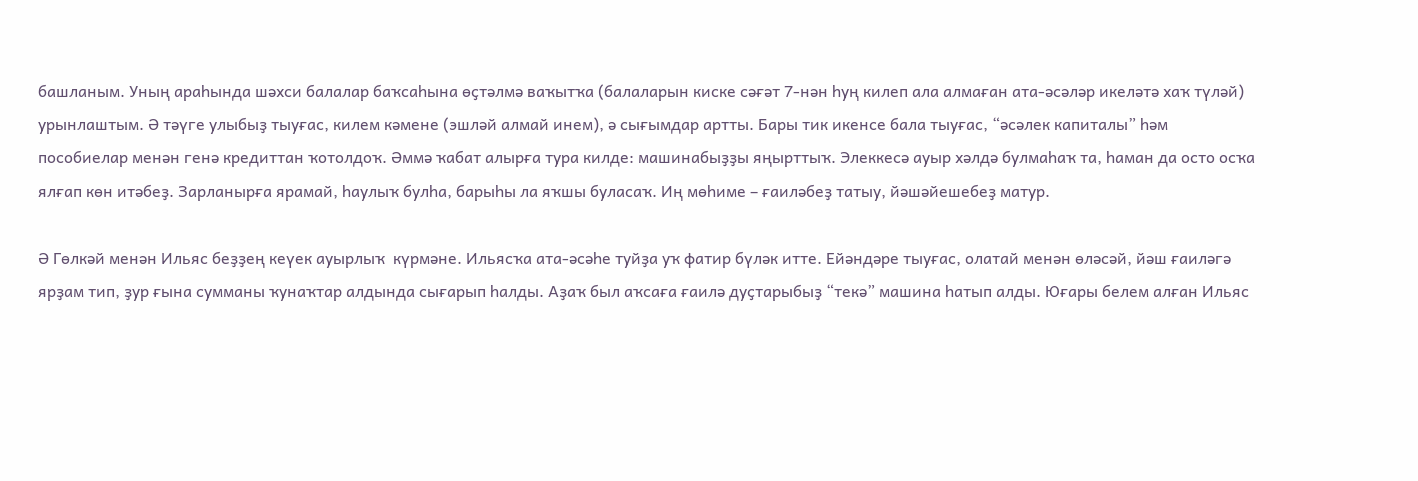башланым. Уның араһында шәхси балалар баҡсаһына өҫтәлмә ваҡытҡа (балаларын киске сәғәт 7-нән һуң килеп ала алмаған ата-әсәләр икеләтә хаҡ түләй) урынлаштым. Ә тәүге улыбыҙ тыуғас, килем кәмене (эшләй алмай инем), ә сығымдар артты. Бары тик икенсе бала тыуғас, “әсәлек капиталы” һәм пособиелар менән генә кредиттан ҡотолдоҡ. Әммә ҡабат алырға тура килде: машинабыҙҙы яңырттыҡ. Элеккесә ауыр хәлдә булмаһаҡ та, һаман да осто осҡа ялғап көн итәбеҙ. Зарланырға ярамай, һаулыҡ булһа, барыһы ла яҡшы буласаҡ. Иң мөһиме – ғаиләбеҙ татыу, йәшәйешебеҙ матур.

Ә Гөлкәй менән Ильяс беҙҙең кеүек ауырлыҡ  күрмәне. Ильясҡа ата-әсәһе туйҙа уҡ фатир бүләк итте. Ейәндәре тыуғас, олатай менән өләсәй, йәш ғаиләгә ярҙам тип, ҙур ғына сумманы ҡунаҡтар алдында сығарып һалды. Аҙаҡ был аҡсаға ғаилә дуҫтарыбыҙ “текә” машина һатып алды. Юғары белем алған Ильяс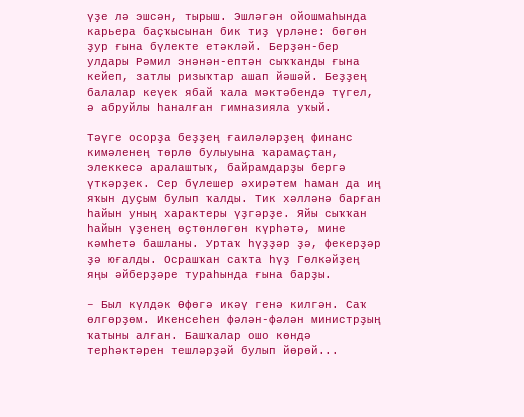үҙе лә эшсән, тырыш. Эшләгән ойошмаһында карьера баҫҡысынан бик тиҙ үрләне: бөгөн ҙур ғына бүлекте етәкләй. Берҙән-бер улдары Рәмил энәнән-ептән сыҡҡанды ғына кейеп, затлы ризыҡтар ашап йәшәй. Беҙҙең балалар кеүек ябай ҡала мәктәбендә түгел, ә абруйлы һаналған гимназияла уҡый.

Тәүге осорҙа беҙҙең ғаиләләрҙең финанс кимәленең төрлө булыуына ҡарамаҫтан, элеккесә аралаштыҡ, байрамдарҙы бергә үткәрҙек. Сер бүлешер әхирәтем һаман да иң яҡын дуҫым булып ҡалды. Тик хәлләнә барған һайын уның характеры үҙгәрҙе. Яйы сыҡҡан һайын үҙенең өҫтөнлөгөн күрһәтә, мине кәмһетә башланы. Уртаҡ һүҙҙәр ҙә, фекерҙәр ҙә юғалды. Осрашҡан саҡта һүҙ Гөлкәйҙең яңы әйберҙәре тураһында ғына барҙы.

– Был күлдәк Өфөгә икәү генә килгән. Саҡ өлгөрҙөм. Икенсеһен фәлән-фәлән министрҙың ҡатыны алған. Башҡалар ошо көндә терһәктәрен тешләрҙәй булып йөрөй...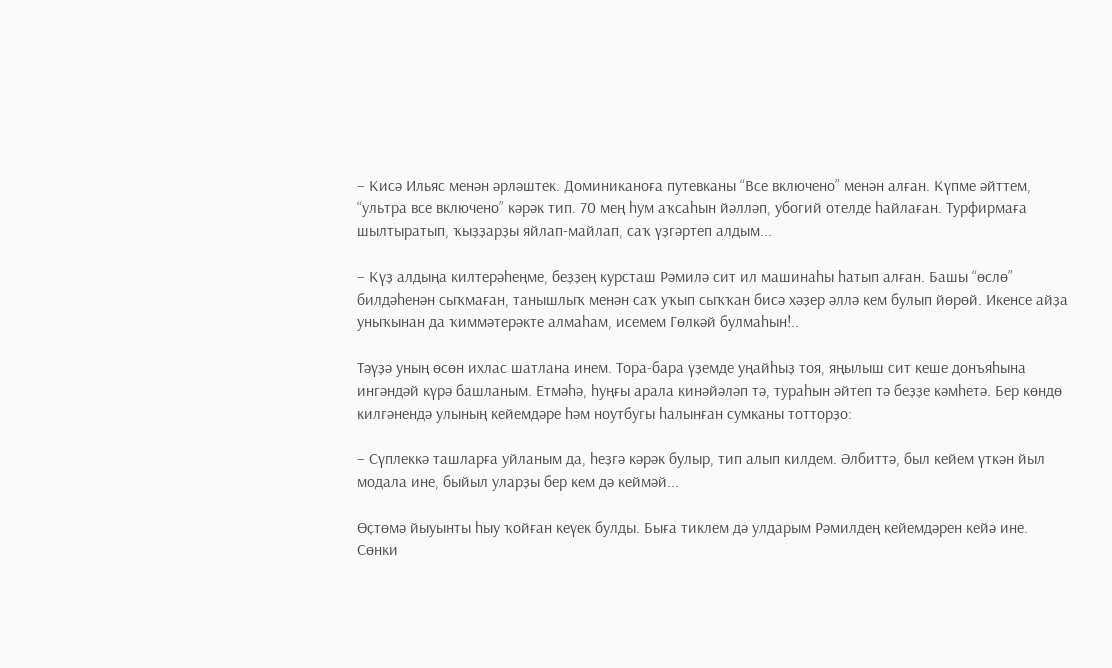– Кисә Ильяс менән әрләштек. Доминиканоға путевканы “Все включено” менән алған. Күпме әйттем, “ультра все включено” кәрәк тип. 70 мең һум аҡсаһын йәлләп, убогий отелде һайлаған. Турфирмаға шылтыратып, ҡыҙҙарҙы яйлап-майлап, саҡ үҙгәртеп алдым...

– Күҙ алдыңа килтерәһеңме, беҙҙең курсташ Рәмилә сит ил машинаһы һатып алған. Башы “өслө” билдәһенән сыҡмаған, танышлыҡ менән саҡ уҡып сыҡҡан бисә хәҙер әллә кем булып йөрөй. Икенсе айҙа уныҡынан да ҡиммәтерәкте алмаһам, исемем Гөлкәй булмаһын!..

Тәүҙә уның өсөн ихлас шатлана инем. Тора-бара үҙемде уңайһыҙ тоя, яңылыш сит кеше донъяһына ингәндәй күрә башланым. Етмәһә, һуңғы арала кинәйәләп тә, тураһын әйтеп тә беҙҙе кәмһетә. Бер көндө килгәнендә улының кейемдәре һәм ноутбугы һалынған сумканы тотторҙо:

– Сүплеккә ташларға уйланым да, һеҙгә кәрәк булыр, тип алып килдем. Әлбиттә, был кейем үткән йыл модала ине, быйыл уларҙы бер кем дә кеймәй...

Өҫтөмә йыуынты һыу ҡойған кеүек булды. Быға тиклем дә улдарым Рәмилдең кейемдәрен кейә ине. Сөнки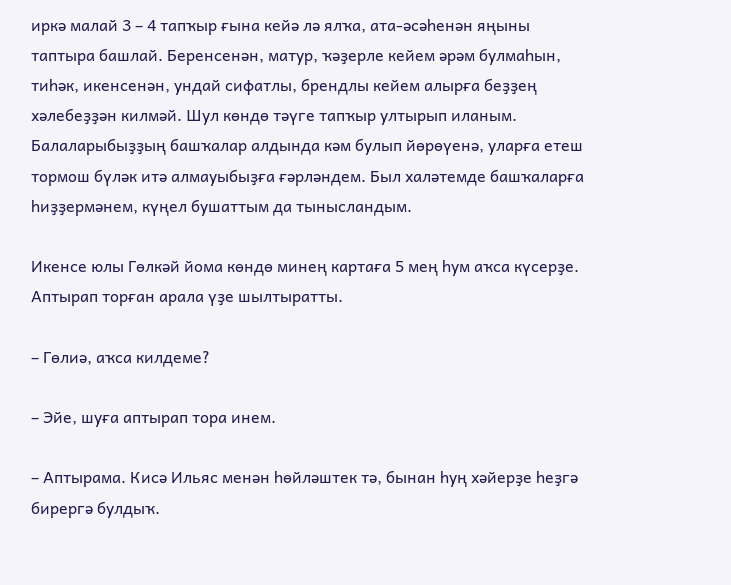иркә малай 3 – 4 тапҡыр ғына кейә лә ялҡа, ата-әсәһенән яңыны таптыра башлай. Беренсенән, матур, ҡәҙерле кейем әрәм булмаһын, тиһәк, икенсенән, ундай сифатлы, брендлы кейем алырға беҙҙең хәлебеҙҙән килмәй. Шул көндө тәүге тапҡыр ултырып иланым. Балаларыбыҙҙың башҡалар алдында кәм булып йөрөүенә, уларға етеш тормош бүләк итә алмауыбыҙға ғәрләндем. Был халәтемде башҡаларға һиҙҙермәнем, күңел бушаттым да тынысландым.

Икенсе юлы Гөлкәй йома көндө минең картаға 5 мең һум аҡса күсерҙе. Аптырап торған арала үҙе шылтыратты.

– Гөлиә, аҡса килдеме?

– Эйе, шуға аптырап тора инем.

– Аптырама. Кисә Ильяс менән һөйләштек тә, бынан һуң хәйерҙе һеҙгә бирергә булдыҡ.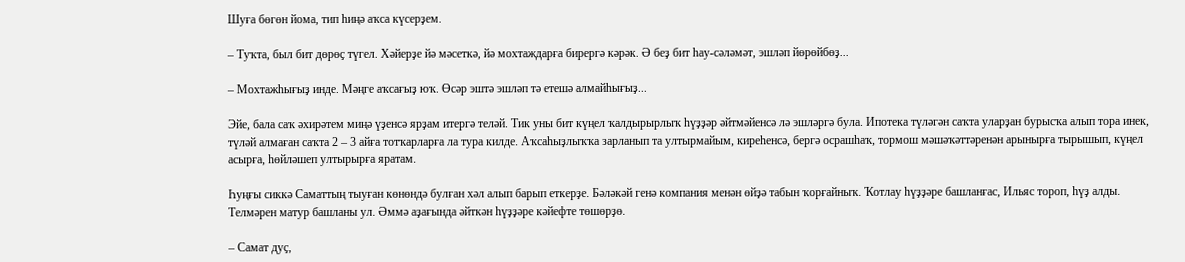Шуға бөгөн йома, тип һиңә аҡса күсерҙем.

– Туҡта, был бит дөрөҫ түгел. Хәйерҙе йә мәсеткә, йә мохтаждарға бирергә кәрәк. Ә беҙ бит һау-сәләмәт, эшләп йөрөйбөҙ...

– Мохтажһығыҙ инде. Мәңге аҡсағыҙ юҡ. Өсәр эштә эшләп тә етешә алмайһығыҙ...

Эйе, бала саҡ әхирәтем миңә үҙенсә ярҙам итергә теләй. Тик уны бит күңел ҡалдырырлыҡ һүҙҙәр әйтмәйенсә лә эшләргә була. Ипотека түләгән саҡта уларҙан бурысҡа алып тора инек, түләй алмаған саҡта 2 – 3 айға тотҡарларға ла тура килде. Аҡсаһыҙлыҡҡа зарланып та ултырмайым, киреһенсә, бергә осрашһаҡ, тормош мәшәҡәттәренән арынырға тырышып, күңел асырға, һөйләшеп ултырырға яратам.

Һуңғы сиккә Саматтың тыуған көнөндә булған хәл алып барып еткерҙе. Бәләкәй генә компания менән өйҙә табын ҡорғайныҡ. Ҡотлау һүҙҙәре башланғас, Ильяс тороп, һүҙ алды. Телмәрен матур башланы ул. Әммә аҙағында әйткән һүҙҙәре кәйефте төшөрҙө.

– Самат дуҫ,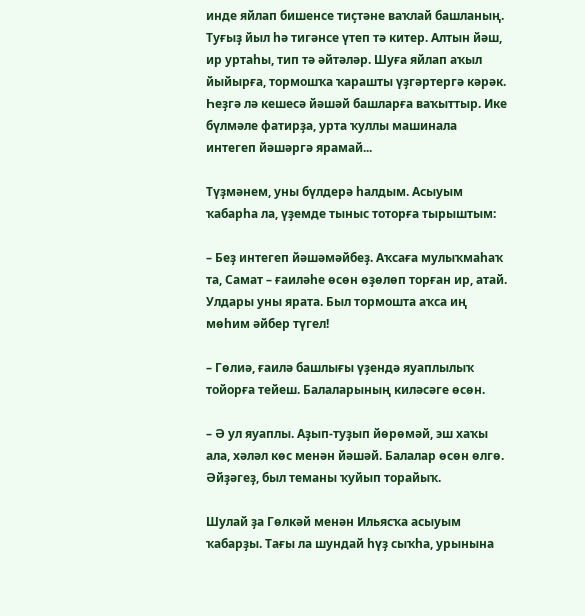инде яйлап бишенсе тиҫтәне ваҡлай башланың. Туғыҙ йыл һә тигәнсе үтеп тә китер. Алтын йәш, ир уртаһы, тип тә әйтәләр. Шуға яйлап аҡыл йыйырға, тормошҡа ҡарашты үҙгәртергә кәрәк. Һеҙгә лә кешесә йәшәй башларға ваҡыттыр. Ике бүлмәле фатирҙа, урта ҡуллы машинала интегеп йәшәргә ярамай...

Түҙмәнем, уны бүлдерә һалдым. Асыуым ҡабарһа ла, үҙемде тыныс тоторға тырыштым:

– Беҙ интегеп йәшәмәйбеҙ. Аҡсаға мулыҡмаһаҡ та, Самат – ғаиләһе өсөн өҙөлөп торған ир, атай. Улдары уны ярата. Был тормошта аҡса иң мөһим әйбер түгел!

– Гөлиә, ғаилә башлығы үҙендә яуаплылыҡ тойорға тейеш. Балаларының киләсәге өсөн.

– Ә ул яуаплы. Аҙып-туҙып йөрөмәй, эш хаҡы ала, хәләл көс менән йәшәй. Балалар өсөн өлгө. Әйҙәгеҙ, был теманы ҡуйып торайыҡ.

Шулай ҙа Гөлкәй менән Ильясҡа асыуым ҡабарҙы. Тағы ла шундай һүҙ сыҡһа, урынына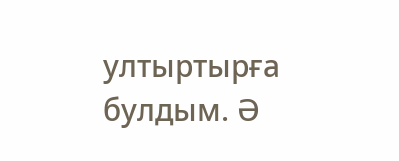ултыртырға булдым. Ә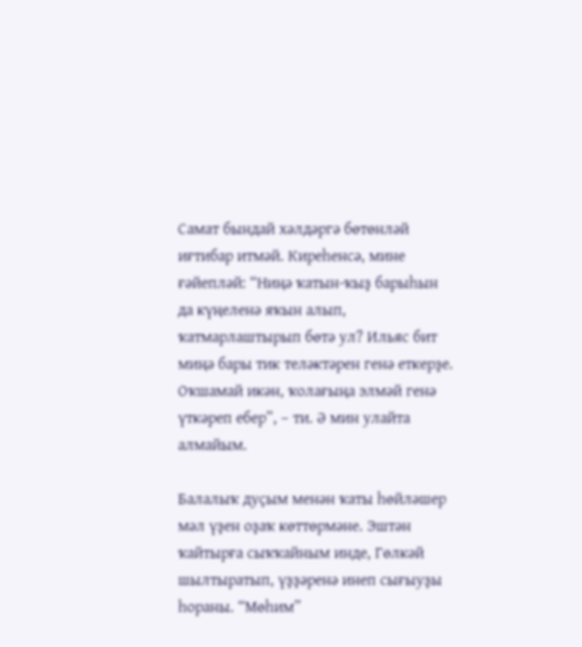Самат бындай хәлдәргә бөтөнләй иғтибар итмәй. Киреһенсә, мине ғәйепләй: “Ниңә ҡатын-ҡыҙ барыһын да күңеленә яҡын алып, ҡатмарлаштырып бөтә ул? Ильяс бит миңә бары тик теләктәрен генә еткерҙе. Оҡшамай икән, ҡолағыңа элмәй генә үткәреп ебер”, – ти. Ә мин улайта алмайым.

Балалыҡ дуҫым менән ҡаты һөйләшер мәл үҙен оҙаҡ көттөрмәне. Эштән ҡайтырға сыҡҡайным инде, Гөлкәй шылтыратып, үҙҙәренә инеп сығыуҙы һораны. “Мөһим”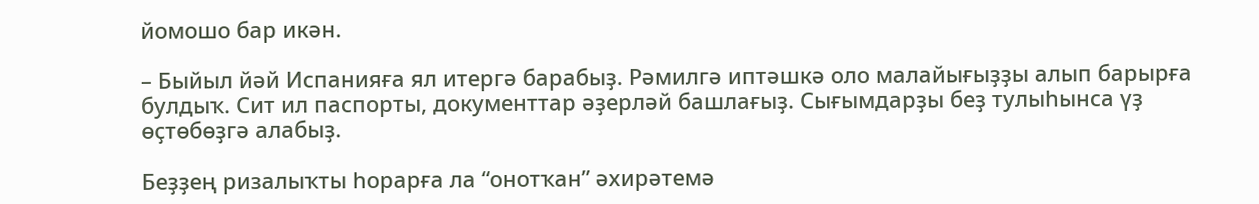йомошо бар икән.

– Быйыл йәй Испанияға ял итергә барабыҙ. Рәмилгә иптәшкә оло малайығыҙҙы алып барырға булдыҡ. Сит ил паспорты, документтар әҙерләй башлағыҙ. Сығымдарҙы беҙ тулыһынса үҙ өҫтөбөҙгә алабыҙ.

Беҙҙең ризалыҡты һорарға ла “онотҡан” әхирәтемә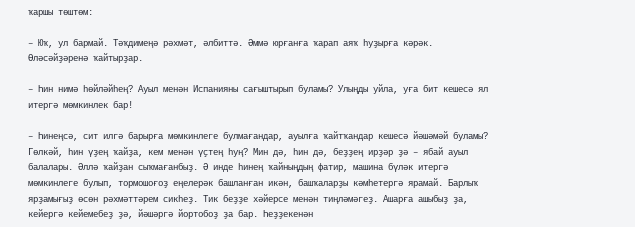ҡаршы төштөм:

– Юҡ, ул бармай. Тәҡдимеңә рәхмәт, әлбиттә. Әммә юрғанға ҡарап аяҡ һуҙырға кәрәк. Өләсәйҙәренә ҡайтырҙар.

– Һин нимә һөйләйһең? Ауыл менән Испанияны сағыштырып буламы? Улыңды уйла, уға бит кешесә ял итергә мөмкинлек бар!

– Һинеңсә, сит илгә барырға мөмкинлеге булмағандар, ауылға ҡайтҡандар кешесә йәшәмәй буламы? Гөлкәй, һин үҙең ҡайҙа, кем менән үҫтең һуң? Мин дә, һин дә, беҙҙең ирҙәр ҙә – ябай ауыл балалары. Әллә ҡайҙан сыҡмағанбыҙ. Ә инде һинең ҡайныңдың фатир, машина бүләк итергә мөмкинлеге булып, тормошоғоҙ еңелерәк башланған икән, башҡаларҙы кәмһетергә ярамай. Барлыҡ ярҙамығыҙ өсөн рәхмәттәрем сикһеҙ. Тик беҙҙе хәйерсе менән тиңләмәгеҙ. Ашарға ашыбыҙ ҙа, кейергә кейемебеҙ ҙә, йәшәргә йортобоҙ ҙа бар. Һеҙҙекенән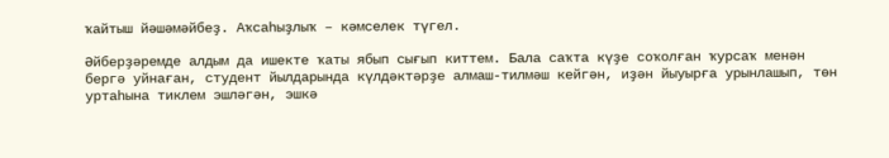ҡайтыш йәшәмәйбеҙ. Аҡсаһыҙлыҡ – кәмселек түгел.

Әйберҙәремде алдым да ишекте ҡаты ябып сығып киттем. Бала саҡта күҙе соҡолған ҡурсаҡ менән бергә уйнаған, студент йылдарында күлдәктәрҙе алмаш-тилмәш кейгән, иҙән йыуырға урынлашып, төн уртаһына тиклем эшләгән, эшкә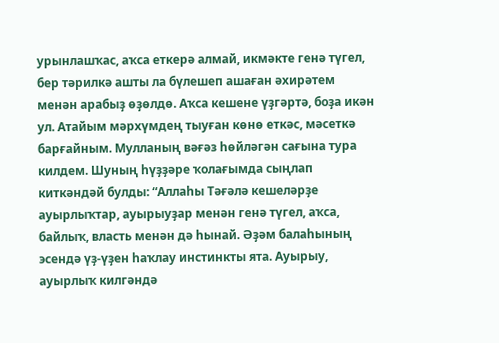урынлашҡас, аҡса еткерә алмай, икмәкте генә түгел, бер тәрилкә ашты ла бүлешеп ашаған әхирәтем менән арабыҙ өҙөлдө. Аҡса кешене үҙгәртә, боҙа икән ул. Атайым мәрхүмдең тыуған көнө еткәс, мәсеткә барғайным. Мулланың вәғәз һөйләгән сағына тура килдем. Шуның һүҙҙәре ҡолағымда сыңлап киткәндәй булды: “Аллаһы Тәғәлә кешеләрҙе ауырлыҡтар, ауырыуҙар менән генә түгел, аҡса, байлыҡ, власть менән дә һынай. Әҙәм балаһының эсендә үҙ-үҙен һаҡлау инстинкты ята. Ауырыу, ауырлыҡ килгәндә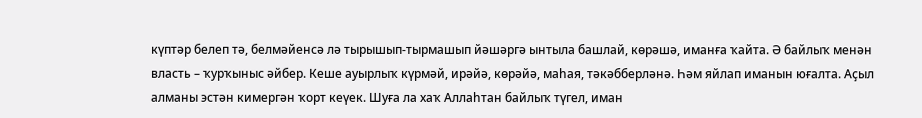күптәр белеп тә, белмәйенсә лә тырышып-тырмашып йәшәргә ынтыла башлай, көрәшә, иманға ҡайта. Ә байлыҡ менән власть – ҡурҡыныс әйбер. Кеше ауырлыҡ күрмәй, ирәйә, көрәйә, маһая, тәкәбберләнә. Һәм яйлап иманын юғалта. Аҫыл алманы эстән кимергән ҡорт кеүек. Шуға ла хаҡ Аллаһтан байлыҡ түгел, иман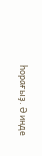һорағыҙ. Ә инде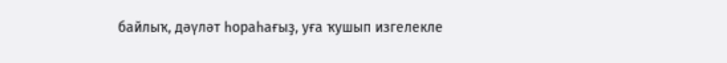байлыҡ, дәүләт һораһағыҙ, уға ҡушып изгелекле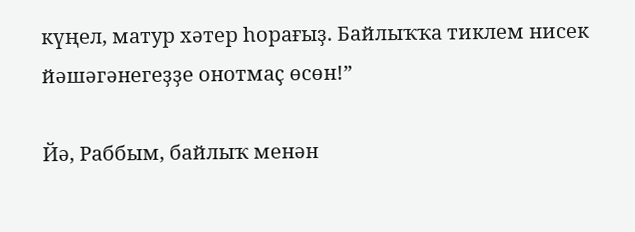күңел, матур хәтер һорағыҙ. Байлыҡҡа тиклем нисек йәшәгәнегеҙҙе онотмаҫ өсөн!”

Йә, Раббым, байлыҡ менән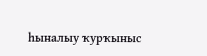һыналыу ҡурҡыныс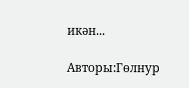икән...

Авторы:Гөлнур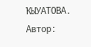ҠЫУАТОВА.
Автор: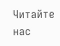Читайте нас